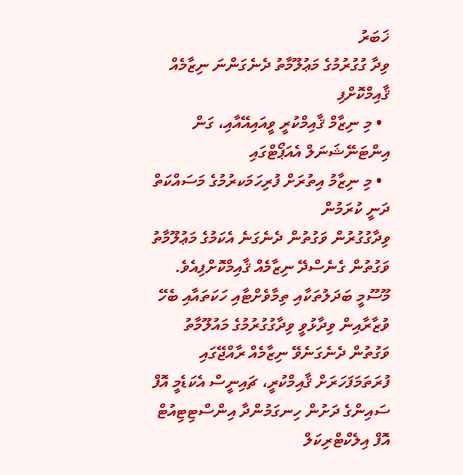ޚަބަރު
ވިދާ ގުގުރުމުގެ މަޢުލޫމާތު ދެނެގަންނަ ނިޒާމެއް ޤާއިމްކޮށްފި
  • މި ނިޒާމް ޤާއިމްކުރީ ވީއައިއޭއާއި، ގަން އިންޓަނޭޝަނަލް އެއަޕޯޓްގައި
  • މި ނިޒާމު އިތުރަށް ފުރިހަމަކރުމުގެ މަސައްކަތް ދަނީ ކުރަމުން
ވިދާގުގުރުން ވަގުތުން ދެނެގަނެ އެކަމުގެ މަޢުލޫމާތު ވަގުތުން ގެނެސްދޭ ނިޒާމެއް ޤާއިމްކޮށްފިއެވެ.
މޫސޫމީ ބަދަލުތަކާއި ތިމާވެށްޓާއި ހަކަތައާއި ބެހޭ ވުޒާރާއިން ވިދާޅުވީ ވިދާގުގުރުމުގެ މައުލޫމާތު ވަގުތުން ދެނެގަނެވޭ ނިޒާމެއް ރާއްޖޭގައި ފުރަތަމަފަހަރަށް ޤާއިމްކުރީ، ޗައިނީސް އެކަޑެމީ އޮފް ސައިންގެ ދަށުން ހިނގަމުންދާ އިންސްޓިޓިއުޓް އޮފް އިލެކްޓްރިކަލް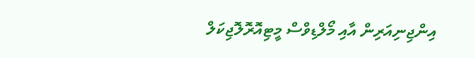އިންޖިނިއަރިން އާއި މޯލްޑިވްސް މީޓިއޮރޮލޮޖިކަލް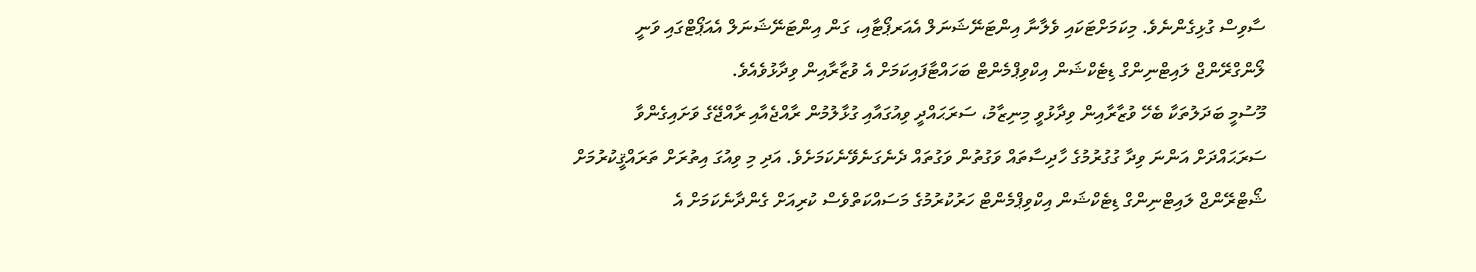ސާވިސް ގުޅިގެންނެވެ. މިކަމަށްޓަކައި ވެލާނާ އިންޓަނޭޝަނަލް އެއަރޕޯޓާއި، ގަން އިންޓަނޭޝަނަލް އެއަޕޯޓްގައި ވަނީ ލޯންގްރޭންޖް ލައިޓްނިންގް ޑިޓެކްޝަން އިކްވިޕްމެންޓް ބަހައްޓާފައިކަމަށް އެ ވުޒާރާއިން ވިދާޅުވެއެވެ.
މޫސުމީ ބަދަލުތަކާ ބެހޭ ވުޒާރާއިން ވިދާޅުވީ މިނިޒާމު، ސަރަޙައްދީ ވިއުގައާއި ގުޅާލުމުން ރާއްޖެއާއި ރާއްޖޭގެ ވަށައިގެންވާ ސަރަޙައްދަށް އަންނަ ވިދާ ގުގުރުމުގެ ހާދިސާތައް ވަގުތުން ވަގުތައް ދެނެގަނެވޭނެކަމަށެވެ. އަދި މި ވިއުގަ އިތުރަށް ތަރައްޤީކުރުމަށް ޝޯޓްރޭންޖް ލައިޓްނިންގް ޑިޓެކްޝަން އިކްވިޕްމެންޓް ހަރުކުރުމުގެ މަސައްކަތްވެސް ކުރިއަށް ގެންދާނެކަމަށް އެ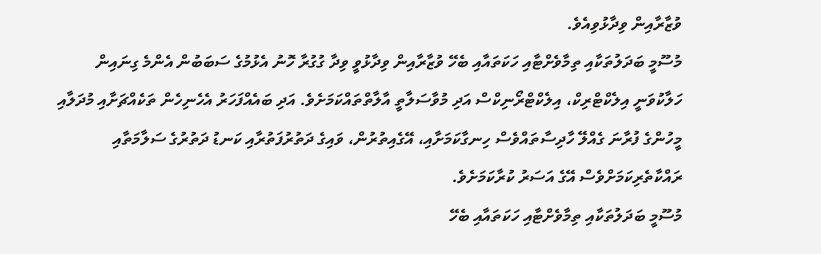ވުޒާރާއިން ވިދާޅުވިއެވެ.
މުސޫމީ ބަދަލުތަކާއި ތިމާވެށްޓާއި ހަކަތައާއި ބެހޭ ވުޒާރާއިން ވިދާޅުވީ ވިދާ ގުގުރާ ހޮނު އެޅުމުގެ ސަބަބުން އެންމެ ގިނައިން ހަލާކުވަނީ އިލެކްޓްރިކް، އިލެކްޓްރޯނިކްސް އަދި މުވާސަލާތީ އާލާތްތައްކަމަށެވެ. އަދި ބައެއްފަހަރު އެހެނިހެން ތަކެއްޗަށާއި މުދަލާއި މީހުންގެ ފުރާނަ ގެއްލޭ ހާދިސާތައްވެސް ހިނގާކަމަށާއި، އޭގެއިތުރުން، ވައިގެ ދަތުރުފަތުރާއި ކަނޑު ދަތުރުގެ ސަލާމަތާއި ރައްކާތެރިކަމަށްވެސް އޭގެ އަސަރު ކުރާކަމަށެވެ.
މުސޫމީ ބަދަލުތަކާއި ތިމާވެށްޓާއި ހަކަތައާއި ބެހޭ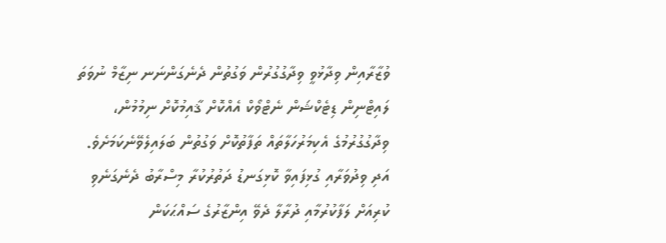ވުޒާރާއިން ވިދާޅުވީ ވިދާގުގުރުން ވަގުތުން ދެނެގަންނަނ ނިޒާމް ނުވަތަ ލައިޓްނިން ޑިޓެކްޝަން ނެޓްވޯކް އެއްކޮށް ޤާއިމުކޮށް ނިމުމުން، ވިދާގުގުރުމުގެ އެކިމަރުހަލާތައް ތަފާތުކޮށް ވަގުތުން ބަލައިލެވޭނެކަމަށެވެ. އަދި ވިދުވަރާއި ގުޅިފައިވާ ކޮޅިގަނޑު ދަތުރުކުރާ މިސްރާބު ދެނެގަނެވި ކުރިއަށް ލަފާކުރުމާއި ދުރާލާ ދެވޭ އިންޒާރުގެ ސައްޙަކަން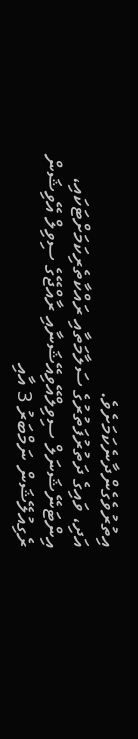އިތުރުވެގެންދާނެކަމަށެވެ.
އަދި، ވައިގެ ދަތުރުފަތުރުގެ ސަލާމަތާއި ރައްކާތެރިކަމަށްޓަކައި، އިންޓަނޭޝަނަލް ސިވިލްއޭވިއޭޝަނާއި ރާއްޖޭގެ ސިވިލް އޭވިޝަން ރެގިއުލޭޝަން ނަމްބަރު 3 އާއި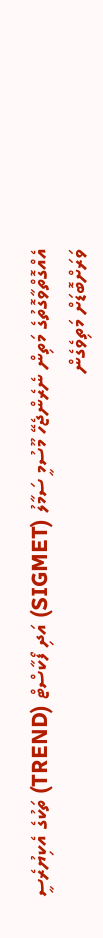އެއްގޮތްވާގޮތުގެ މަތިން ނެރެންޖެހޭ މޫސުމީ ސަމާލު (SIGMET) އަދި ފޯކާސްޓް (TREND) ތަކުގެ އެކިޔުރެސީ ވަރަށްބޮޑަށް މަތިވެގެން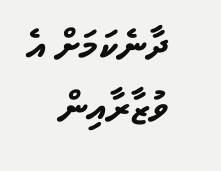ދާނެކަމަށް އެ ވުޒާރާއިން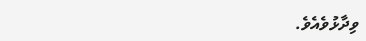ވިދާޅުވެއެވެ.